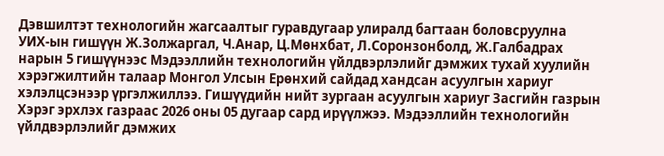Дэвшилтэт технологийн жагсаалтыг гуравдугаар улиралд багтаан боловсруулна
УИХ-ын гишүүн Ж.Золжаргал, Ч.Анар, Ц.Мөнхбат, Л.Соронзонболд, Ж.Галбадрах нарын 5 гишүүнээс Мэдээллийн технологийн үйлдвэрлэлийг дэмжих тухай хуулийн хэрэгжилтийн талаар Монгол Улсын Ерөнхий сайдад хандсан асуулгын хариуг хэлэлцсэнээр үргэлжиллээ. Гишүүдийн нийт зургаан асуулгын хариуг Засгийн газрын Хэрэг эрхлэх газраас 2026 оны 05 дугаар сард ирүүлжээ. Мэдээллийн технологийн үйлдвэрлэлийг дэмжих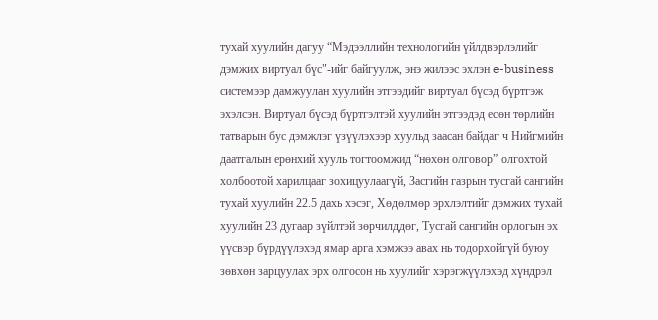тухай хуулийн дагуу “Мэдээллийн технологийн үйлдвэрлэлийг дэмжих виртуал бүс"-ийг байгуулж, энэ жилээс эхлэн e-business системээр дамжуулан хуулийн этгээдийг виртуал бүсэд бүртгэж эхэлсэн. Виртуал бүсэд бүртгэлтэй хуулийн этгээдэд есөн төрлийн татварын бус дэмжлэг үзүүлэхээр хуульд заасан байдаг ч Нийгмийн даатгалын ерөнхий хууль тогтоомжид “нөхөн олговор” олгохтой холбоотой харилцааг зохицуулаагүй, Засгийн газрын тусгай сангийн тухай хуулийн 22.5 дахь хэсэг, Хөдөлмөр эрхлэлтийг дэмжих тухай хуулийн 23 дугаар зүйлтэй зөрчилддөг, Тусгай сангийн орлогын эх үүсвэр бүрдүүлэхэд ямар арга хэмжээ авах нь тодорхойгүй буюу зөвхөн зарцуулах эрх олгосон нь хуулийг хэрэгжүүлэхэд хүндрэл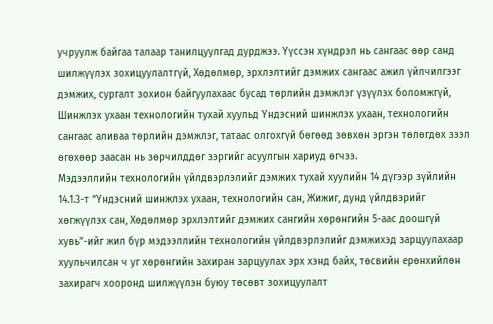учруулж байгаа талаар танилцуулгад дурджээ. Үүссэн хүндрэл нь сангаас өөр санд шилжүүлэх зохицуулалтгүй, Хөдөлмөр, эрхлэлтийг дэмжих сангаас ажил үйлчилгээг дэмжих, сургалт зохион байгуулахаас бусад төрлийн дэмжлэг үзүүлэх боломжгүй, Шинжлэх ухаан технологийн тухай хуульд Үндэсний шинжлэх ухаан, технологийн сангаас аливаа төрлийн дэмжлэг, татаас олгохгүй бөгөөд зөвхөн эргэн төлөгдөх зээл өгөхөөр заасан нь зөрчилддөг зэргийг асуулгын хариуд өгчээ.
Мэдээллийн технологийн үйлдвэрлэлийг дэмжих тухай хуулийн 14 дүгээр зүйлийн 14.1.3-т “Үндэсний шинжлэх ухаан, технологийн сан, Жижиг, дунд үйлдвэрийг хөгжүүлэх сан, Хөдөлмөр эрхлэлтийг дэмжих сангийн хөрөнгийн 5-аас доошгүй хувь”-ийг жил бүр мэдээллийн технологийн үйлдвэрлэлийг дэмжихэд зарцуулахаар хуульчилсан ч уг хөрөнгийн захиран зарцуулах эрх хэнд байх, төсвийн ерөнхийлөн захирагч хооронд шилжүүлэн буюу төсөвт зохицуулалт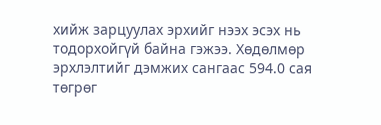хийж зарцуулах эрхийг нээх эсэх нь тодорхойгүй байна гэжээ. Хөдөлмөр эрхлэлтийг дэмжих сангаас 594.0 сая төгрөг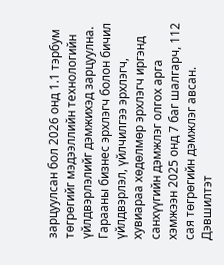зарцуулсан бол 2026 онд 1.1 тэрбум төгрөгийг мэдээллийн технологийн үйлдвэрлэлийг дэмжихэд зарцуулна. Гарааны бизнес эрхлэгч болон бичил үйлдвэрлэл, үйлчилгээ эрхлэгч, хувиараа хөдөлмөр эрхлэгч иргэнд санхүүгийн дэмжлэг олгох арга хэмжээн 2025 онд 7 баг шалгарч, 112 сая төгрөгийн дэмжлэг авсан. Дэвшилтэт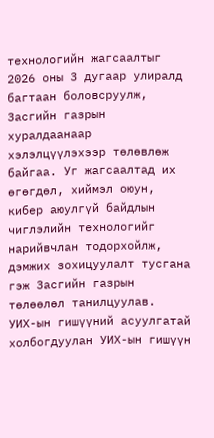технологийн жагсаалтыг 2026 оны 3 дугаар улиралд багтаан боловсруулж, Засгийн газрын хуралдаанаар хэлэлцүүлэхээр төлөвлөж байгаа. Уг жагсаалтад их өгөгдөл, хиймэл оюун, кибер аюулгүй байдлын чиглэлийн технологийг нарийвчлан тодорхойлж, дэмжих зохицуулалт тусгана гэж Засгийн газрын төлөөлөл танилцуулав.
УИХ-ын гишүүний асуулгатай холбогдуулан УИХ-ын гишүүн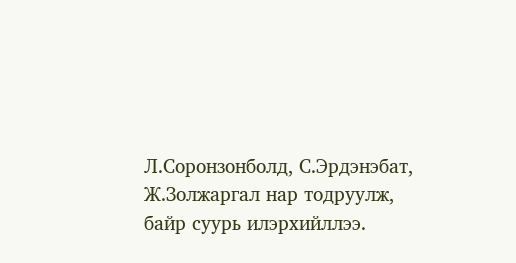Л.Соронзонболд, С.Эрдэнэбат, Ж.Золжаргал нар тодруулж, байр суурь илэрхийллээ.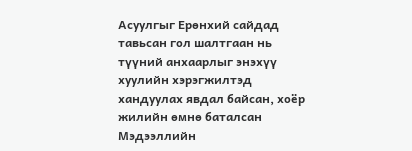Асуулгыг Ерөнхий сайдад тавьсан гол шалтгаан нь түүний анхаарлыг энэхүү хуулийн хэрэгжилтэд хандуулах явдал байсан, хоёр жилийн өмнө баталсан Мэдээллийн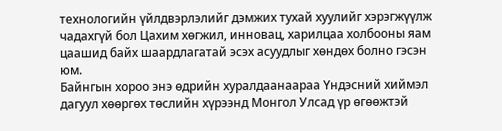технологийн үйлдвэрлэлийг дэмжих тухай хуулийг хэрэгжүүлж чадахгүй бол Цахим хөгжил, инновац, харилцаа холбооны яам цаашид байх шаардлагатай эсэх асуудлыг хөндөх болно гэсэн юм.
Байнгын хороо энэ өдрийн хуралдаанаараа Үндэсний хиймэл дагуул хөөргөх төслийн хүрээнд Монгол Улсад үр өгөөжтэй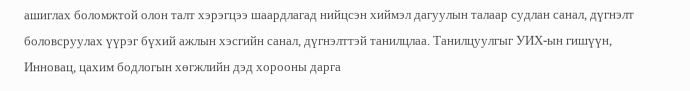ашиглах боломжтой олон талт хэрэгцээ шаардлагад нийцсэн хиймэл дагуулын талаар судлан санал, дүгнэлт боловсруулах үүрэг бүхий ажлын хэсгийн санал, дүгнэлттэй танилцлаа. Танилцуулгыг УИХ-ын гишүүн, Инновац, цахим бодлогын хөгжлийн дэд хорооны дарга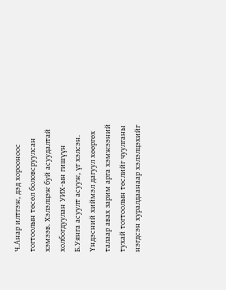Ч.Анар илтгэж, дэд хорооноос тогтоолын төсөл боловсруулсан хэмээв. Хэлэлцэж буй асуудалтай холбогдуулан УИХ-ын гишүүн Б.Уянга асуулт асууж, үг хэлсэн. Үндэсний хиймэл дагуул хөөргөх талаар авах зарим арга хэмжээний тухай тогтоолын төслийг чуулганы нэгдсэн хуралдаанаар хэлэлцэхийг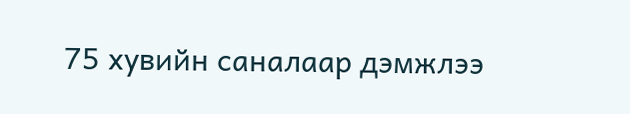75 хувийн саналаар дэмжлээ